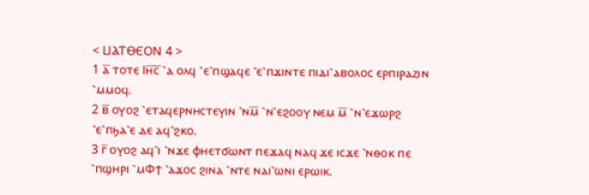< ⳘⲀⲦⲐⲈⲞⲚ 4 >
1 ⲁ̅ ⲧⲟⲧⲉ Ⲓⲏ̅ⲥ̅ ⳿ⲁ ⲟⲗϥ ⳿ⲉ⳿ⲡϣⲁϥⲉ ⳿ⲉ⳿ⲡϫⲓⲛⲧⲉ ⲡⲓⲇⲓ⳿ⲁⲃⲟⲗⲟⲥ ⲉⲣⲡⲓⲣⲁⲍⲓⲛ ⳿ⲙⲙⲟϥ.
2 ⲃ̅ ⲟⲩⲟϩ ⳿ⲉⲧⲁϥⲉⲣⲛⲏⲥⲧⲉⲩⲓⲛ ⳿ⲛⲙ̅ ⳿ⲛ⳿ⲉϩⲟⲟⲩ ⲛⲉⲙ ⲙ̅ ⳿ⲛ⳿ⲉϫⲱⲣϩ ⳿ⲉ⳿ⲡϧⲁ⳿ⲉ ⲇⲉ ⲁϥ⳿ϩⲕⲟ.
3 ⲅ̅ ⲟⲩⲟϩ ⲁϥ⳿ⲓ ⳿ⲛϫⲉ ⲫⲏⲉⲧϭⲱⲛⲧ ⲡⲉϫⲁϥ ⲛⲁϥ ϫⲉ ⲓⲥϫⲉ ⳿ⲛⲑⲟⲕ ⲡⲉ ⳿ⲡϣⲏⲣⲓ ⳿ⲙⲪϯ ⳿ⲁϫⲟⲥ ϩⲓⲛⲁ ⳿ⲛⲧⲉ ⲛⲁⲓ⳿ⲱⲛⲓ ⲉⲣⲱⲓⲕ.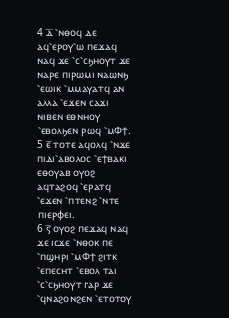4 ⲇ̅ ⳿ⲛⲑⲟϥ ⲇⲉ ⲁϥ⳿ⲉⲣⲟⲩ⳿ⲱ ⲡⲉϫⲁϥ ⲛⲁϥ ϫⲉ ⳿ⲥ⳿ⲥϧⲏⲟⲩⲧ ϫⲉ ⲛⲁⲣⲉ ⲡⲓⲣⲱⲙⲓ ⲛⲁⲱⲛϧ ⳿ⲉⲱⲓⲕ ⳿ⲙⲙⲁⲩⲁⲧϥ ⲁⲛ ⲁⲗⲗⲁ ⳿ⲉϫⲉⲛ ⲥⲁϫⲓ ⲛⲓⲃⲉⲛ ⲉⲑⲛⲏⲟⲩ ⳿ⲉⲃⲟⲗϧⲉⲛ ⲣⲱϥ ⳿ⲙⲪϯ.
5 ⲉ̅ ⲧⲟⲧⲉ ⲁϥⲟⲗϥ ⳿ⲛϫⲉ ⲡⲓⲇⲓ⳿ⲁⲃⲟⲗⲟⲥ ⳿ⲉϯⲃⲁⲕⲓ ⲉⲑⲟⲩⲁⲃ ⲟⲩⲟϩ ⲁϥⲧⲁϩⲟϥ ⳿ⲉⲣⲁⲧϥ ⳿ⲉϫⲉⲛ ⳿ⲡⲧⲉⲛϩ ⳿ⲛⲧⲉ ⲡⲓⲉⲣⲫⲉⲓ.
6 ⲋ̅ ⲟⲩⲟϩ ⲡⲉϫⲁϥ ⲛⲁϥ ϫⲉ ⲓⲥϫⲉ ⳿ⲛⲑⲟⲕ ⲡⲉ ⳿ⲡϣⲏⲣⲓ ⳿ⲙⲪϯ ϩⲓⲧⲕ ⳿ⲉⲡⲉⲥⲏⲧ ⳿ⲉⲃⲟⲗ ⲧⲁⲓ ⳿ⲥ⳿ⲥϧⲏⲟⲩⲧ ⲅⲁⲣ ϫⲉ ⳿ϥⲛⲁϩⲟⲛϩⲉⲛ ⳿ⲉⲧⲟⲧⲟⲩ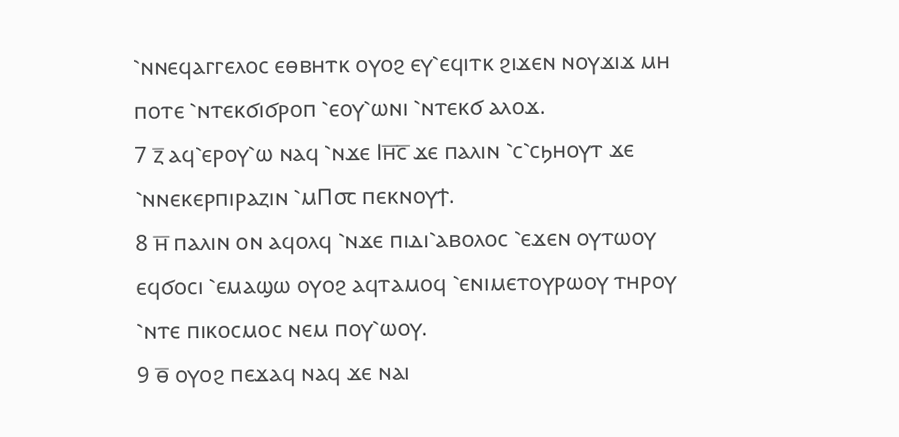⳿ⲛⲛⲉϥⲁⲅⲅⲉⲗⲟⲥ ⲉⲑⲃⲏⲧⲕ ⲟⲩⲟϩ ⲉⲩ⳿ⲉϥⲓⲧⲕ ϩⲓϫⲉⲛ ⲛⲟⲩϫⲓϫ ⲙⲏ ⲡⲟⲧⲉ ⳿ⲛⲧⲉⲕϭⲓϭⲣⲟⲡ ⳿ⲉⲟⲩ⳿ⲱⲛⲓ ⳿ⲛⲧⲉⲕϭ ⲁⲗⲟϫ.
7 ⲍ̅ ⲁϥ⳿ⲉⲣⲟⲩ⳿ⲱ ⲛⲁϥ ⳿ⲛϫⲉ Ⲓⲏ̅ⲥ̅ ϫⲉ ⲡⲁⲗⲓⲛ ⳿ⲥ⳿ⲥϧⲏⲟⲩⲧ ϫⲉ ⳿ⲛⲛⲉⲕⲉⲣⲡⲓⲣⲁⲍⲓⲛ ⳿ⲙⲠ⳪ ⲡⲉⲕⲛⲟⲩϯ.
8 ⲏ̅ ⲡⲁⲗⲓⲛ ⲟⲛ ⲁϥⲟⲗϥ ⳿ⲛϫⲉ ⲡⲓⲇⲓ⳿ⲁⲃⲟⲗⲟⲥ ⳿ⲉϫⲉⲛ ⲟⲩⲧⲱⲟⲩ ⲉϥϭⲟⲥⲓ ⳿ⲉⲙⲁϣⲱ ⲟⲩⲟϩ ⲁϥⲧⲁⲙⲟϥ ⳿ⲉⲛⲓⲙⲉⲧⲟⲩⲣⲱⲟⲩ ⲧⲏⲣⲟⲩ ⳿ⲛⲧⲉ ⲡⲓⲕⲟⲥⲙⲟⲥ ⲛⲉⲙ ⲡⲟⲩ⳿ⲱⲟⲩ.
9 ⲑ̅ ⲟⲩⲟϩ ⲡⲉϫⲁϥ ⲛⲁϥ ϫⲉ ⲛⲁⲓ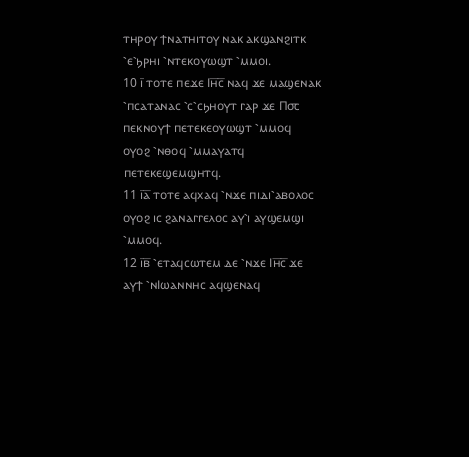ⲧⲏⲣⲟⲩ ϯⲛⲁⲧⲏⲓⲧⲟⲩ ⲛⲁⲕ ⲁⲕϣⲁⲛϩⲓⲧⲕ ⳿ⲉ⳿ϧⲣⲏⲓ ⳿ⲛⲧⲉⲕⲟⲩⲱϣⲧ ⳿ⲙⲙⲟⲓ.
10 ⲓ̅ ⲧⲟⲧⲉ ⲡⲉϫⲉ Ⲓⲏ̅ⲥ̅ ⲛⲁϥ ϫⲉ ⲙⲁϣⲉⲛⲁⲕ ⳿ⲡⲥⲁⲧⲁⲛⲁⲥ ⳿ⲥ⳿ⲥϧⲏⲟⲩⲧ ⲅⲁⲣ ϫⲉ Ⲡ⳪ ⲡⲉⲕⲛⲟⲩϯ ⲡⲉⲧⲉⲕⲉⲟⲩⲱϣⲧ ⳿ⲙⲙⲟϥ ⲟⲩⲟϩ ⳿ⲛⲑⲟϥ ⳿ⲙⲙⲁⲩⲁⲧϥ ⲡⲉⲧⲉⲕⲉϣⲉⲙϣⲏⲧϥ.
11 ⲓ̅ⲁ̅ ⲧⲟⲧⲉ ⲁϥⲭⲁϥ ⳿ⲛϫⲉ ⲡⲓⲇⲓ⳿ⲁⲃⲟⲗⲟⲥ ⲟⲩⲟϩ ⲓⲥ ϩⲁⲛⲁⲅⲅⲉⲗⲟⲥ ⲁⲩ⳿ⲓ ⲁⲩϣⲉⲙϣⲓ ⳿ⲙⲙⲟϥ.
12 ⲓ̅ⲃ̅ ⳿ⲉⲧⲁϥⲥⲱⲧⲉⲙ ⲇⲉ ⳿ⲛϫⲉ Ⲓⲏ̅ⲥ̅ ϫⲉ ⲁⲩϯ ⳿ⲛⲒⲱⲁⲛⲛⲏⲥ ⲁϥϣⲉⲛⲁϥ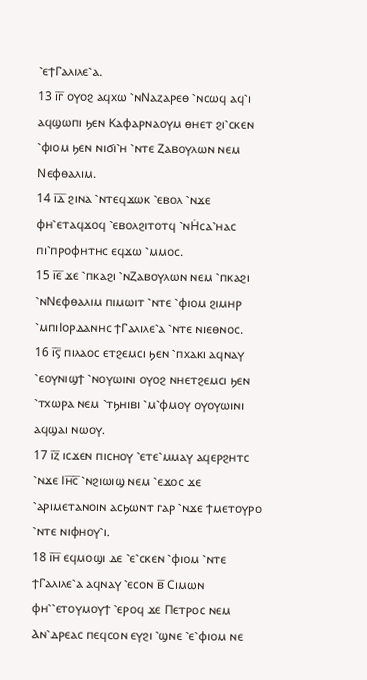⳿ⲉϯⲄⲁⲗⲓⲗⲉ⳿ⲁ.
13 ⲓ̅ⲅ̅ ⲟⲩⲟϩ ⲁϥⲭⲱ ⳿ⲛⲚⲁⲍⲁⲣⲉⲑ ⳿ⲛⲥⲱϥ ⲁϥ⳿ⲓ ⲁϥϣⲱⲡⲓ ϧⲉⲛ Ⲕⲁⲫⲁⲣⲛⲁⲟⲩⲙ ⲑⲏⲉⲧ ϩⲓ⳿ⲥⲕⲉⲛ ⳿ⲫⲓⲟⲙ ϧⲉⲛ ⲛⲓϭⲓ⳿ⲏ ⳿ⲛⲧⲉ Ⲍⲁⲃⲟⲩⲗⲱⲛ ⲛⲉⲙ Ⲛⲉⲫⲑⲁⲗⲓⲙ.
14 ⲓ̅ⲇ̅ ϩⲓⲛⲁ ⳿ⲛⲧⲉϥϫⲱⲕ ⳿ⲉⲃⲟⲗ ⳿ⲛϫⲉ ⲫⲏ⳿ⲉⲧⲁϥϫⲟϥ ⳿ⲉⲃⲟⲗϩⲓⲧⲟⲧϥ ⳿ⲛⲎ̇ⲥⲁ⳿ⲏⲁⲥ ⲡⲓ⳿ⲡⲣⲟⲫⲏⲧⲏⲥ ⲉϥϫⲱ ⳿ⲙⲙⲟⲥ.
15 ⲓ̅ⲉ̅ ϫⲉ ⳿ⲡⲕⲁϩⲓ ⳿ⲛⲌⲁⲃⲟⲩⲗⲱⲛ ⲛⲉⲙ ⳿ⲡⲕⲁϩⲓ ⳿ⲛⲚⲉⲫⲑⲁⲗⲓⲙ ⲡⲓⲙⲱⲓⲧ ⳿ⲛⲧⲉ ⳿ⲫⲓⲟⲙ ϩⲓⲙⲏⲣ ⳿ⲙⲡⲓⲒⲟⲣⲇⲁⲛⲏⲥ ϯⲄⲁⲗⲓⲗⲉ⳿ⲁ ⳿ⲛⲧⲉ ⲛⲓⲉⲑⲛⲟⲥ.
16 ⲓ̅ⲋ̅ ⲡⲓⲗⲁⲟⲥ ⲉⲧϩⲉⲙⲥⲓ ϧⲉⲛ ⳿ⲡⲭⲁⲕⲓ ⲁϥⲛⲁⲩ ⳿ⲉⲟⲩⲛⲓϣϯ ⳿ⲛⲟⲩⲱⲓⲛⲓ ⲟⲩⲟϩ ⲛⲏⲉⲧϩⲉⲙⲥⲓ ϧⲉⲛ ⳿ⲧⲭⲱⲣⲁ ⲛⲉⲙ ⳿ⲧϧⲏⲓⲃⲓ ⳿ⲙ⳿ⲫⲙⲟⲩ ⲟⲩⲟⲩⲱⲓⲛⲓ ⲁϥϣⲁⲓ ⲛⲱⲟⲩ.
17 ⲓ̅ⲍ̅ ⲓⲥϫⲉⲛ ⲡⲓⲥⲏⲟⲩ ⳿ⲉⲧⲉ⳿ⲙⲙⲁⲩ ⲁϥⲉⲣϩⲏⲧⲥ ⳿ⲛϫⲉ Ⲓⲏ̅ⲥ̅ ⳿ⲛϩⲓⲱⲓϣ ⲛⲉⲙ ⳿ⲉϫⲟⲥ ϫⲉ ⳿ⲁⲣⲓⲙⲉⲧⲁⲛⲟⲓⲛ ⲁⲥϧⲱⲛⲧ ⲅⲁⲣ ⳿ⲛϫⲉ ϯⲙⲉⲧⲟⲩⲣⲟ ⳿ⲛⲧⲉ ⲛⲓⲫⲏⲟⲩ⳿ⲓ.
18 ⲓ̅ⲏ̅ ⲉϥⲙⲟϣⲓ ⲇⲉ ⳿ⲉ⳿ⲥⲕⲉⲛ ⳿ⲫⲓⲟⲙ ⳿ⲛⲧⲉ ϯⲄⲁⲗⲓⲗⲉ⳿ⲁ ⲁϥⲛⲁⲩ ⳿ⲉⲥⲟⲛ ⲃ̅ Ⲥⲓⲙⲱⲛ ⲫⲏ⳿⳿ⲉⲧⲟⲩⲙⲟⲩϯ ⳿ⲉⲣⲟϥ ϫⲉ Ⲡⲉⲧⲣⲟⲥ ⲛⲉⲙ Ⲁⲛ⳿ⲇⲣⲉⲁⲥ ⲡⲉϥⲥⲟⲛ ⲉⲩϩⲓ ⳿ϣⲛⲉ ⳿ⲉ⳿ⲫⲓⲟⲙ ⲛⲉ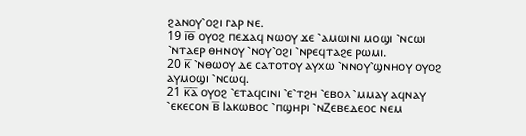ϩⲁⲛⲟⲩ⳿ⲟϩⲓ ⲅⲁⲣ ⲛⲉ.
19 ⲓ̅ⲑ̅ ⲟⲩⲟϩ ⲡⲉϫⲁϥ ⲛⲱⲟⲩ ϫⲉ ⳿ⲁⲙⲱⲓⲛⲓ ⲙⲟϣⲓ ⳿ⲛⲥⲱⲓ ⳿ⲛⲧⲁⲉⲣ ⲑⲏⲛⲟⲩ ⳿ⲛⲟⲩ⳿ⲟϩⲓ ⳿ⲛⲣⲉϥⲧⲁϩⲉ ⲣⲱⲙⲓ.
20 ⲕ̅ ⳿ⲛⲑⲱⲟⲩ ⲇⲉ ⲥⲁⲧⲟⲧⲟⲩ ⲁⲩⲭⲱ ⳿ⲛⲛⲟⲩ⳿ϣⲛⲏⲟⲩ ⲟⲩⲟϩ ⲁⲩⲙⲟϣⲓ ⳿ⲛⲥⲱϥ.
21 ⲕ̅ⲁ̅ ⲟⲩⲟϩ ⳿ⲉⲧⲁϥⲥⲓⲛⲓ ⳿ⲉ⳿ⲧϩⲏ ⳿ⲉⲃⲟⲗ ⳿ⲙⲙⲁⲩ ⲁϥⲛⲁⲩ ⳿ⲉⲕⲉⲥⲟⲛ ⲃ̅ Ⲓⲁⲕⲱⲃⲟⲥ ⳿ⲡϣⲏⲣⲓ ⳿ⲛⲌⲉⲃⲉⲇⲉⲟⲥ ⲛⲉⲙ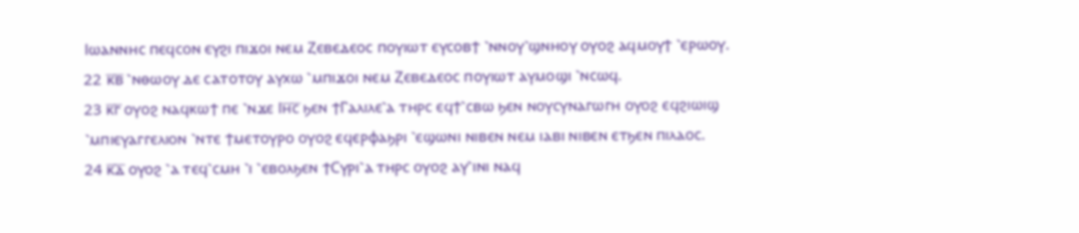Ⲓⲱⲁⲛⲛⲏⲥ ⲡⲉϥⲥⲟⲛ ⲉⲩϩⲓ ⲡⲓϫⲟⲓ ⲛⲉⲙ Ⲍⲉⲃⲉⲇⲉⲟⲥ ⲡⲟⲩⲓⲱⲧ ⲉⲩⲥⲟⲃϯ ⳿ⲛⲛⲟⲩ⳿ϣⲛⲏⲟⲩ ⲟⲩⲟϩ ⲁϥⲙⲟⲩϯ ⳿ⲉⲣⲱⲟⲩ.
22 ⲕ̅ⲃ̅ ⳿ⲛⲑⲱⲟⲩ ⲇⲉ ⲥⲁⲧⲟⲧⲟⲩ ⲁⲩⲭⲱ ⳿ⲙⲡⲓϫⲟⲓ ⲛⲉⲙ Ⲍⲉⲃⲉⲇⲉⲟⲥ ⲡⲟⲩⲓⲱⲧ ⲁⲩⲙⲟϣⲓ ⳿ⲛⲥⲱϥ.
23 ⲕ̅ⲅ̅ ⲟⲩⲟϩ ⲛⲁϥⲕⲱϯ ⲡⲉ ⳿ⲛϫⲉ Ⲓⲏ̅ⲥ̅ ϧⲉⲛ ϯⲄⲁⲗⲓⲗⲉ⳿ⲁ ⲧⲏⲣⲥ ⲉϥϯ⳿ⲥⲃⲱ ϧⲉⲛ ⲛⲟⲩⲥⲩⲛⲁⲅⲱⲅⲏ ⲟⲩⲟϩ ⲉϥϩⲓⲱⲓϣ ⳿ⲙⲡⲓⲉⲩⲁⲅⲅⲉⲗⲓⲟⲛ ⳿ⲛⲧⲉ ϯⲙⲉⲧⲟⲩⲣⲟ ⲟⲩⲟϩ ⲉϥⲉⲣⲫⲁϧⲣⲓ ⳿ⲉϣⲱⲛⲓ ⲛⲓⲃⲉⲛ ⲛⲉⲙ ⲓⲁⲃⲓ ⲛⲓⲃⲉⲛ ⲉⲧϧⲉⲛ ⲡⲓⲗⲁⲟⲥ.
24 ⲕ̅ⲇ̅ ⲟⲩⲟϩ ⳿ⲁ ⲧⲉϥ⳿ⲥⲙⲏ ⳿ⲓ ⳿ⲉⲃⲟⲗϧⲉⲛ ϯⲤⲩⲣⲓ⳿ⲁ ⲧⲏⲣⲥ ⲟⲩⲟϩ ⲁⲩ⳿ⲓⲛⲓ ⲛⲁϥ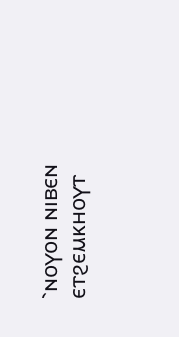⳿ⲛⲟⲩⲟⲛ ⲛⲓⲃⲉⲛ ⲉⲧϩⲉⲙⲕⲏⲟⲩⲧ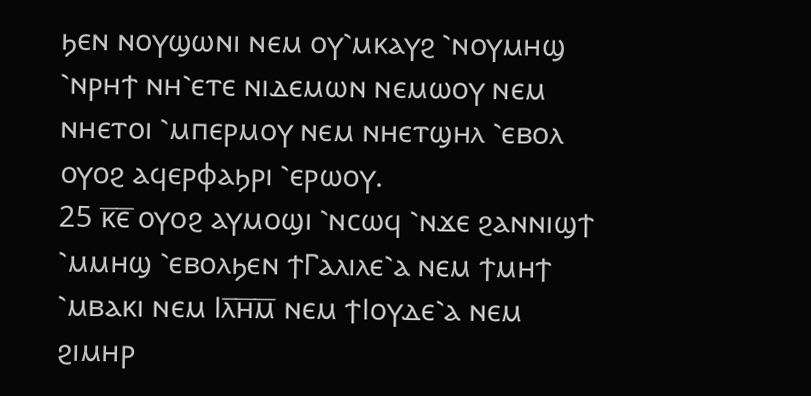ϧⲉⲛ ⲛⲟⲩϣⲱⲛⲓ ⲛⲉⲙ ⲟⲩ⳿ⲙⲕⲁⲩϩ ⳿ⲛⲟⲩⲙⲏϣ ⳿ⲛⲣⲏϯ ⲛⲏ⳿ⲉⲧⲉ ⲛⲓⲇⲉⲙⲱⲛ ⲛⲉⲙⲱⲟⲩ ⲛⲉⲙ ⲛⲏⲉⲧⲟⲓ ⳿ⲙⲡⲉⲣⲙⲟⲩ ⲛⲉⲙ ⲛⲏⲉⲧϣⲏⲗ ⳿ⲉⲃⲟⲗ ⲟⲩⲟϩ ⲁϥⲉⲣⲫⲁϧⲣⲓ ⳿ⲉⲣⲱⲟⲩ.
25 ⲕ̅ⲉ̅ ⲟⲩⲟϩ ⲁⲩⲙⲟϣⲓ ⳿ⲛⲥⲱϥ ⳿ⲛϫⲉ ϩⲁⲛⲛⲓϣϯ ⳿ⲙⲙⲏϣ ⳿ⲉⲃⲟⲗϧⲉⲛ ϯⲄⲁⲗⲓⲗⲉ⳿ⲁ ⲛⲉⲙ ϯⲙⲏϯ ⳿ⲙⲃⲁⲕⲓ ⲛⲉⲙ Ⲓⲗ̅ⲏ̅ⲙ̅ ⲛⲉⲙ ϯⲒⲟⲩⲇⲉ⳿ⲁ ⲛⲉⲙ ϩⲓⲙⲏⲣ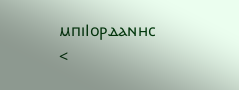ⲙⲡⲓⲒⲟⲣⲇⲁⲛⲏⲥ
<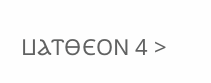ⳘⲀⲦⲐⲈⲞⲚ 4 >